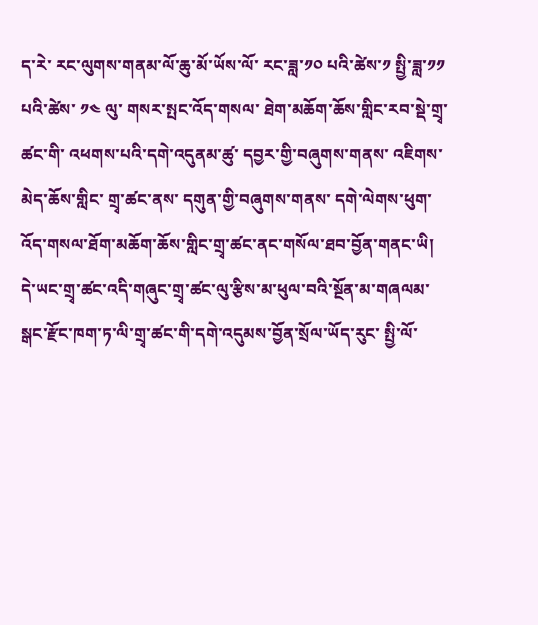ད་རེ་ རང་ལུགས་གནམ་ལོ་ཆུ་མོ་ཡོས་ལོ་ རང་ཟླ་༡༠ པའི་ཚེས་༡ སྤྱི་ཟླ་༡༡ པའི་ཚེས་ ༡༤ ལུ་ གསར་སྤང་འོད་གསལ་ ཐེག་མཆོག་ཆོས་གླིང་རབ་སྡེ་གྲྭ་ཚང་གི་ འཕགས་པའི་དགེ་འདུནམ་ཚུ་ དབྱར་གྱི་བཞུགས་གནས་ འཇིགས་མེད་ཆོས་གླིང་ གྲྭ་ཚང་ནས་ དགུན་གྱི་བཞུགས་གནས་ དགེ་ལེགས་ཕུག་འོད་གསལ་ཐོག་མཆོག་ཆོས་གླིང་གྲྭ་ཚང་ནང་གསོལ་ཐབ་བྱོན་གནང་ཡི།
དེ་ཡང་གྲྭ་ཚང་འདི་གཞུང་གྲྭ་ཚང་ལུ་རྩིས་མ་ཕུལ་བའི་སྔོན་མ་གཞལམ་སྒང་རྫོང་ཁག་ཏ་ལི་གྲྭ་ཚང་གི་དགེ་འདུམས་བྱོན་སྲོལ་ཡོད་རུང་ སྤྱི་ལོ་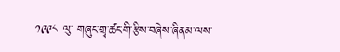༡༩༩༨ ལུ་ གཞུང་གྲྭ་ཚང་གི་རྩིས་བཞེས་ཞིནམ་ལས་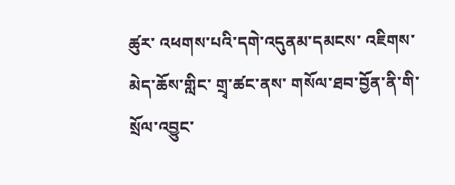ཚུར་ འཕགས་པའི་དགེ་འདུནམ་དམངས་ འཇིགས་མེད་ཆོས་གླིང་ གྲྭ་ཚང་ནས་ གསོལ་ཐབ་བྱོན་ནི་གི་སྲོལ་འབྱུང་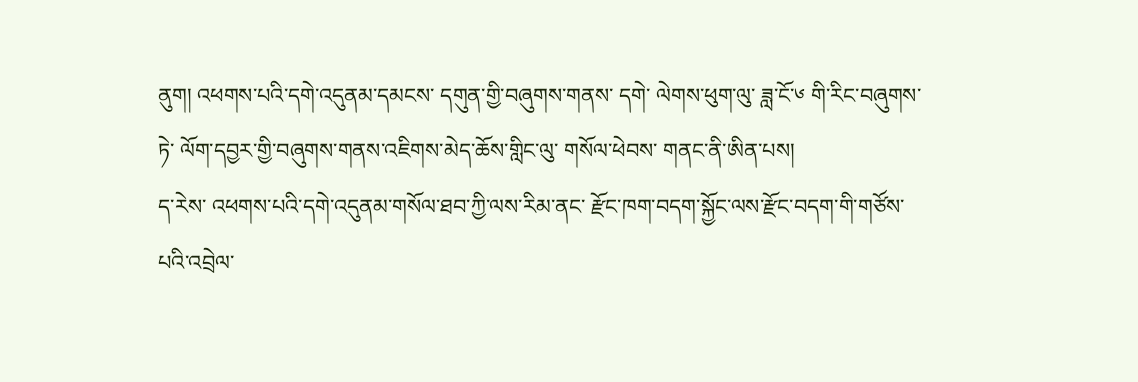ནུག། འཕགས་པའི་དགེ་འདུནམ་དམངས་ དགུན་གྱི་བཞུགས་གནས་ དགེ་ ལེགས་ཕུག་ལུ་ ཟླ་ངོ་༦ གི་རིང་བཞུགས་ཏེ་ ལོག་དབྱར་གྱི་བཞུགས་གནས་འཇིགས་མེད་ཆོས་གླིང་ལུ་ གསོལ་ཕེབས་ གནང་ནི་ཨིན་པས།
ད་རེས་ འཕགས་པའི་དགེ་འདུནམ་གསོལ་ཐབ་ཀྱི་ལས་རིམ་ནང་ རྫོང་ཁག་བདག་སྐྱོང་ལས་རྫོང་བདག་གི་གཙོས་པའི་འབྲེལ་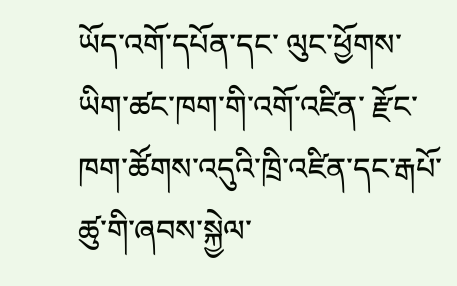ཡོད་འགོ་དཔོན་དང་ ལུང་ཕྱོགས་ཡིག་ཚང་ཁག་གི་འགོ་འཛིན་ རྫོང་ཁག་ཚོགས་འདུའི་ཁྲི་འཛིན་དང་རྒཔོ་ཚུ་གི་ཞབས་སྐྱེལ་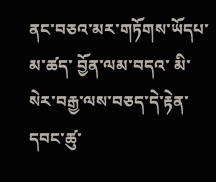ནང་བཅའ་མར་གཏོགས་ཡོདཔ་མ་ཚད་ བྱོན་ལམ་བདའ་ མི་སེར་བརྒྱ་ལས་བཅད་དེ་རྟེན་དབང་ཚུ་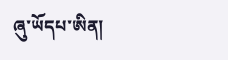ཞུ་ཡོདཔ་ཨིན།